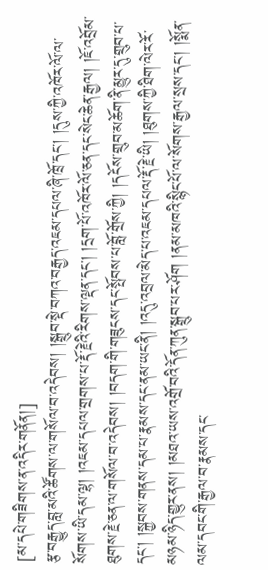[མ་དཔེ་གཟིགས་ན་འདིར་གནོན།]
རྩ་བརྒྱུད་བླ་མའི་ཚོགས་ལ་གསོལ་བ་འདེབས། །སྒྲུབ་སྡེ་བཀའ་བརྒྱད་འཇམ་དཔལ་ཞི་ཁྲོ་དང་། །དུས་ཀྱི་འཁོར་ལོ་ལ་སོགས་ཡི་དམ་ལྷ། །འཇམ་དཔལ་གྲགས་པ་རྡོ་རྗེའི་རིགས་ལྡན་དང་། །དྲག་པོ་འཁོར་ལོ་ཅན་དང་སེང་ཆེན་རྒྱལ། །ཇོ་འབྲོམ་ཐུགས་རྗེ་ཅན་ལ་གསོལ་བ་འདེབས། །བདག་གི་གཟུངས་དང་སྤོབས་པ་བློ་གྲོས་ཀྱི། །དངོས་གྲུབ་མཆོག་ནི་མྱུར་དུ་གྲུབ་པ་དང་། །སྐྱབས་གནས་དམ་པ་རྣམས་དང་ནམ་ཡང་ནི། །འདུ་འབྲལ་མེད་པ་འཇམ་དཔལ་རྡོ་རྗེ་ཡི། །ཐུགས་ཀྱི་ཐིག་ལེར་རོ་མཉམ་ཉིད་གྱུར་ནས། །མཐའ་ཡས་འགྲོ་བའི་དོན་ཀུན་སྒྲུབ་པར་ཤོག །ནམ་མཁའི་སྙིང་པོ་ལ་སོགས་རྒྱལ་སྲས་དང་། །སྨོན་ལམ་དབང་གི་རྒྱལ་བ་རྣམས་དང་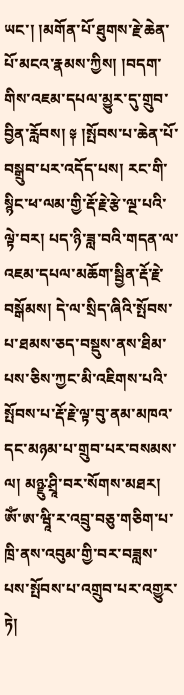ཡང་། །མགོན་པོ་ཐུགས་རྗེ་ཆེན་པོ་མངའ་རྣམས་ཀྱིས། །བདག་གིས་འཇམ་དཔལ་མྱུར་དུ་གྲུབ་བྱིན་རློབས། ༈ །སྤོབས་པ་ཆེན་པོ་བསྒྲུབ་པར་འདོད་པས། རང་གི་སྙིང་ཕ་ལམ་གྱི་རྡོ་རྗེ་རྩེ་ལྔ་པའི་ལྟེ་བར། པད་ཉི་ཟླ་བའི་གདན་ལ་འཇམ་དཔལ་མཆོག་སྦྱིན་རྡོ་རྗེ་བསྒོམས། དེ་ལ་སྲིད་ཞིའི་སྤོབས་པ་ཐམས་ཅད་བསྡུས་ནས་ཐིམ་པས་ཅིས་ཀྱང་མི་འཇིགས་པའི་སྤོབས་པ་རྡོ་རྗེ་ལྟ་བུ་ནམ་མཁའ་དང་མཉམ་པ་གྲུབ་པར་བསམས་ལ། མཉྫུ་ཤྲཱི་བར་སོགས་མཐར། ཨོཾ་ཨ་ཝཱི་ར་འབྲུ་བཅུ་གཅིག་པ་ཁྲི་ནས་འབུམ་གྱི་བར་བཟླས་པས་སྤོབས་པ་འགྲུབ་པར་འགྱུར་ཏེ།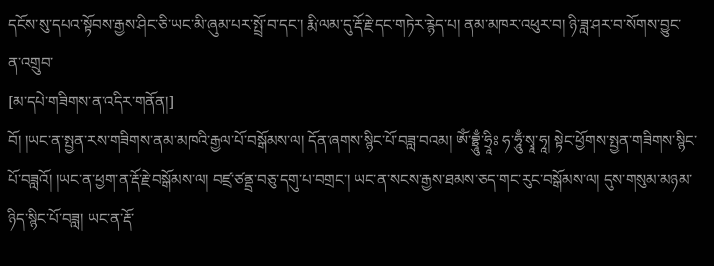དངོས་སུ་དཔའ་སྟོབས་རྒྱས་ཤིང་ཅི་ཡང་མི་ཞུམ་པར་སྤྲོ་བ་དང་། རྨི་ལམ་དུ་རྡོ་རྗེ་དང་གཏེར་རྙེད་པ། ནམ་མཁར་འཕུར་བ། ཉི་ཟླ་ཤར་བ་སོགས་བྱུང་ན་འགྲུབ་
[མ་དཔེ་གཟིགས་ན་འདིར་གནོན།]
བོ། །ཡང་ན་སྤྱན་རས་གཟིགས་ནམ་མཁའི་རྒྱལ་པོ་བསྒོམས་ལ། དོན་ཞགས་སྙིང་པོ་བཟླ་བའམ། ཨོཾ་བྷྲཱུྃ་ཧྲཱིཿ ཧ་ཧཱུྃ་སྭཱ་ཧཱ། སྟེང་ཕྱོགས་སྤྱན་གཟིགས་སྙིང་པོ་བཟླའོ། །ཡང་ན་ཕྱག་ན་རྡོ་རྗེ་བསྒོམས་ལ། བཛྲ་ཙནྡྲ་བཅུ་དགུ་པ་བགྲང་། ཡང་ན་སངས་རྒྱས་ཐམས་ཅད་གང་རུང་བསྒོམས་ལ། དུས་གསུམ་མཉམ་ཉིད་སྙིང་པོ་བཟླ། ཡང་ན་རྡོ་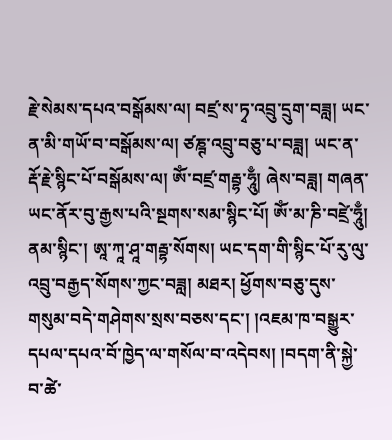རྗེ་སེམས་དཔའ་བསྒོམས་ལ། བཛྲ་ས་ཏྭ་འབྲུ་དྲུག་བཟླ། ཡང་ན་མི་གཡོ་བ་བསྒོམས་ལ། ཙཎྚ་འབྲུ་བཅུ་པ་བཟླ། ཡང་ན་རྡོ་རྗེ་སྙིང་པོ་བསྒོམས་ལ། ཨོཾ་བཛྲ་གརྦྷ་ཧཱུྃ། ཞེས་བཟླ། གཞན་ཡང་ནོར་བུ་རྒྱས་པའི་སྔགས་སམ་སྙིང་པོ། ཨོཾ་མ་ཎི་བཛྲེ་ཧཱུྃ། ནམ་སྙིང་། ཨཱ་ཀཱ་ཤཱ་གརྦྷ་སོགས། ཡང་དག་གི་སྙིང་པོ་རུ་ལུ་འབྲུ་བརྒྱད་སོགས་ཀྱང་བཟླ། མཐར། ཕྱོགས་བཅུ་དུས་གསུམ་བདེ་གཤེགས་སྲས་བཅས་དང་། །འཇམ་ཁ་བསྒྱུར་དཔལ་དཔའ་བོ་ཁྱེད་ལ་གསོལ་བ་འདེབས། །བདག་ནི་སྐྱེ་བ་ཚེ་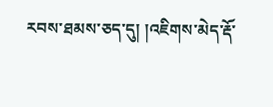རབས་ཐམས་ཅད་དུ། །འཇིགས་མེད་རྡོ་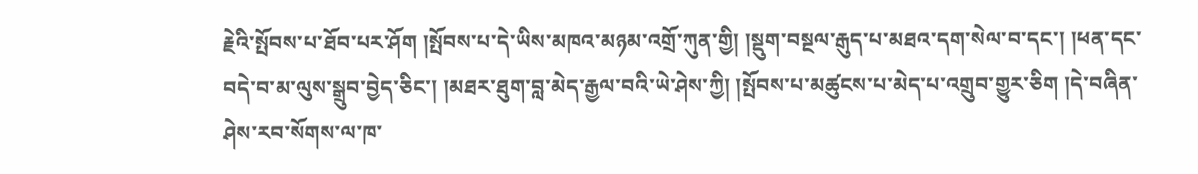རྗེའི་སྤོབས་པ་ཐོབ་པར་ཤོག །སྤོབས་པ་དེ་ཡིས་མཁའ་མཉམ་འགྲོ་ཀུན་གྱི། །སྡུག་བསྔལ་རྒུད་པ་མཐའ་དག་སེལ་བ་དང་། །ཕན་དང་བདེ་བ་མ་ལུས་སྒྲུབ་བྱེད་ཅིང་། །མཐར་ཐུག་བླ་མེད་རྒྱལ་བའི་ཡེ་ཤེས་ཀྱི། །སྤོབས་པ་མཚུངས་པ་མེད་པ་འགྲུབ་གྱུར་ཅིག །དེ་བཞིན་ཤེས་རབ་སོགས་ལ་ཁ་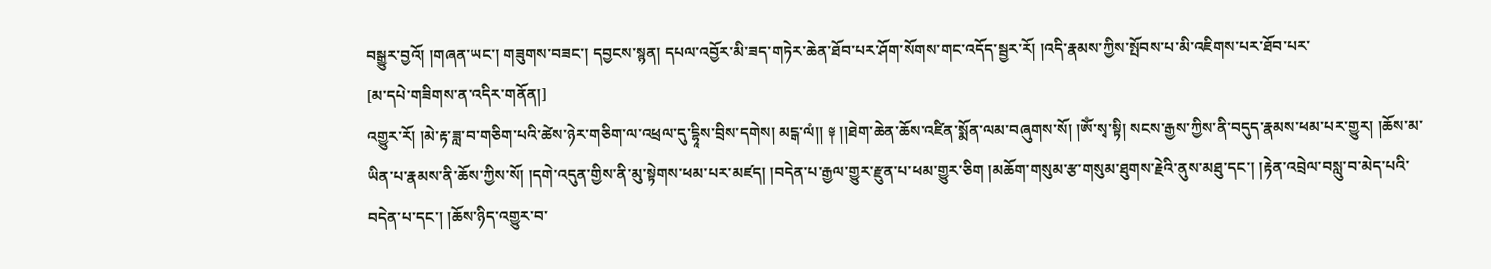བསྒྱུར་བྱའོ། །གཞན་ཡང་། གཟུགས་བཟང་། དབྱངས་སྙན། དཔལ་འབྱོར་མི་ཟད་གཏེར་ཆེན་ཐོབ་པར་ཤོག་སོགས་གང་འདོད་སྦྱར་རོ། །འདི་རྣམས་ཀྱིས་སྤོབས་པ་མི་འཇིགས་པར་ཐོབ་པར་
[མ་དཔེ་གཟིགས་ན་འདིར་གནོན།]
འགྱུར་རོ། །མེ་རྟ་ཟླ་བ་གཅིག་པའི་ཚེས་ཉེར་གཅིག་ལ་འཕྲལ་དུ་དྷཱིས་བྲིས་དགེས། མངྒ་ལཾ།། ༈ །།ཐེག་ཆེན་ཆོས་འཛིན་སྨོན་ལམ་བཞུགས་སོ། །ཨོཾ་སྭ་སྟི། སངས་རྒྱས་ཀྱིས་ནི་བདུད་རྣམས་ཕམ་པར་གྱུར། །ཆོས་མ་ཡིན་པ་རྣམས་ནི་ཆོས་ཀྱིས་སོ། །དགེ་འདུན་གྱིས་ནི་མུ་སྟེགས་ཕམ་པར་མཛད། །བདེན་པ་རྒྱལ་གྱུར་རྫུན་པ་ཕམ་གྱུར་ཅིག །མཆོག་གསུམ་རྩ་གསུམ་ཐུགས་རྗེའི་ནུས་མཐུ་དང་། །རྟེན་འབྲེལ་བསླུ་བ་མེད་པའི་བདེན་པ་དང་། །ཆོས་ཉིད་འགྱུར་བ་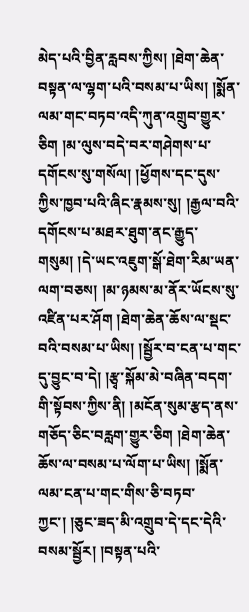མེད་པའི་བྱིན་རླབས་ཀྱིས། །ཐེག་ཆེན་བསྟན་ལ་ལྷག་པའི་བསམ་པ་ཡིས། །སྨོན་ལམ་གང་བཏབ་འདི་ཀུན་འགྲུབ་གྱུར་ཅིག །མ་ལུས་བདེ་བར་གཤེགས་པ་དགོངས་སུ་གསོལ། །ཕྱོགས་དང་དུས་ཀྱིས་ཁྱབ་པའི་ཞིང་རྣམས་སུ། །རྒྱལ་བའི་དགོངས་པ་མཐར་ཐུག་ནང་རྒྱུད་གསུམ། །དེ་ཡང་འཇུག་སྒོ་ཐེག་རིམ་ཡན་ལག་བཅས། །མ་ཉམས་མ་ནོར་ཡོངས་སུ་འཛིན་པར་ཤོག །ཐེག་ཆེན་ཆོས་ལ་སྡང་བའི་བསམ་པ་ཡིས། །སྦྱོར་བ་ངན་པ་གང་དུ་བྱུང་བ་དེ། །རྩྭ་སྐོམ་མེ་བཞིན་བདག་གི་སྟོབས་ཀྱིས་ནི། །མངོན་སུམ་རྩད་ནས་གཅོད་ཅིང་བརླག་གྱུར་ཅིག །ཐེག་ཆེན་ཆོས་ལ་བསམ་པ་ལོག་པ་ཡིས། །སྨོན་ལམ་ངན་པ་གང་གིས་ཅི་བཏབ་ཀྱང་། །ཅུང་ཟད་མི་འགྲུབ་དེ་དང་དེའི་བསམ་སྦྱོར། །བསྟན་པའི་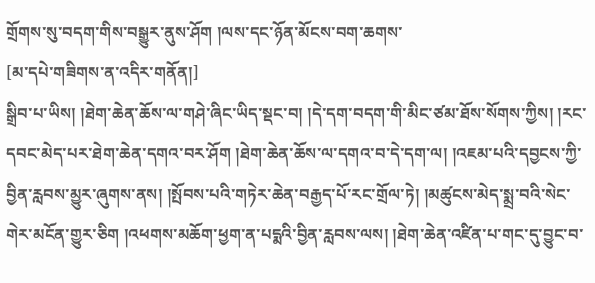གྲོགས་སུ་བདག་གིས་བསྒྱུར་ནུས་ཤོག །ལས་དང་ཉོན་མོངས་བག་ཆགས་
[མ་དཔེ་གཟིགས་ན་འདིར་གནོན།]
སྒྲིབ་པ་ཡིས། །ཐེག་ཆེན་ཆོས་ལ་གཤེ་ཞིང་ཡིད་སྡང་བ། །དེ་དག་བདག་གི་མིང་ཙམ་ཐོས་སོགས་ཀྱིས། །རང་དབང་མེད་པར་ཐེག་ཆེན་དགའ་བར་ཤོག །ཐེག་ཆེན་ཆོས་ལ་དགའ་བ་དེ་དག་ལ། །འཇམ་པའི་དབྱངས་ཀྱི་བྱིན་རླབས་མྱུར་ཞུགས་ནས། །སྤོབས་པའི་གཏེར་ཆེན་བརྒྱད་པོ་རང་གྲོལ་ཏེ། །མཚུངས་མེད་སྨྲ་བའི་སེང་གེར་མངོན་གྱུར་ཅིག །འཕགས་མཆོག་ཕྱག་ན་པདྨའི་བྱིན་རླབས་ལས། །ཐེག་ཆེན་འཛིན་པ་གང་དུ་བྱུང་བ་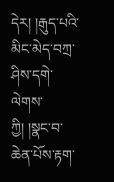དེར། །རྒུད་པའི་མིང་མེད་བཀྲ་ཤིས་དགེ་ལེགས་ཀྱི། །སྣང་བ་ཆེན་པོས་རྟག་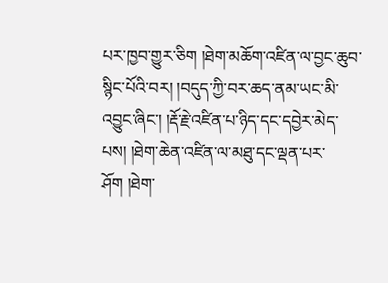པར་ཁྱབ་གྱུར་ཅིག །ཐེག་མཆོག་འཛིན་ལ་བྱང་ཆུབ་སྙིང་པོའི་བར། །བདུད་ཀྱི་བར་ཆད་ནམ་ཡང་མི་འབྱུང་ཞིང་། །རྡོ་རྗེ་འཛིན་པ་ཉིད་དང་དབྱེར་མེད་པས། །ཐེག་ཆེན་འཛིན་ལ་མཐུ་དང་ལྡན་པར་ཤོག །ཐེག་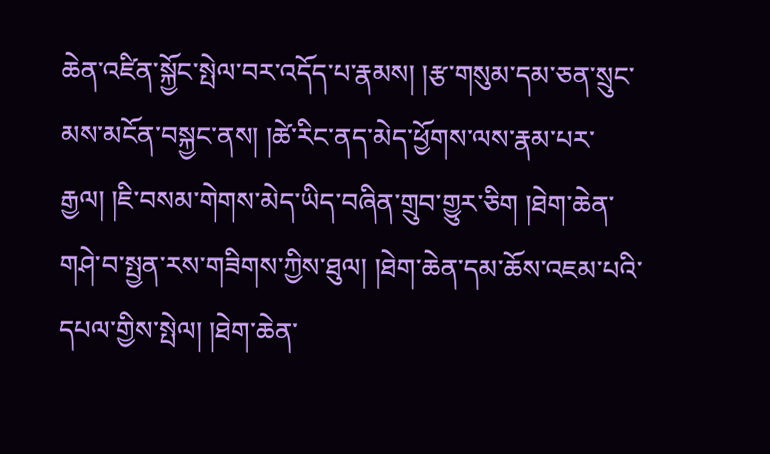ཆེན་འཛིན་སྐྱོང་སྤེལ་བར་འདོད་པ་རྣམས། །རྩ་གསུམ་དམ་ཅན་སྲུང་མས་མངོན་བསྐྱང་ནས། །ཚེ་རིང་ནད་མེད་ཕྱོགས་ལས་རྣམ་པར་རྒྱལ། །ཇི་བསམ་གེགས་མེད་ཡིད་བཞིན་གྲུབ་གྱུར་ཅིག །ཐེག་ཆེན་གཤེ་བ་སྤྱན་རས་གཟིགས་ཀྱིས་ཐུལ། །ཐེག་ཆེན་དམ་ཆོས་འཇམ་པའི་དཔལ་གྱིས་སྤེལ། །ཐེག་ཆེན་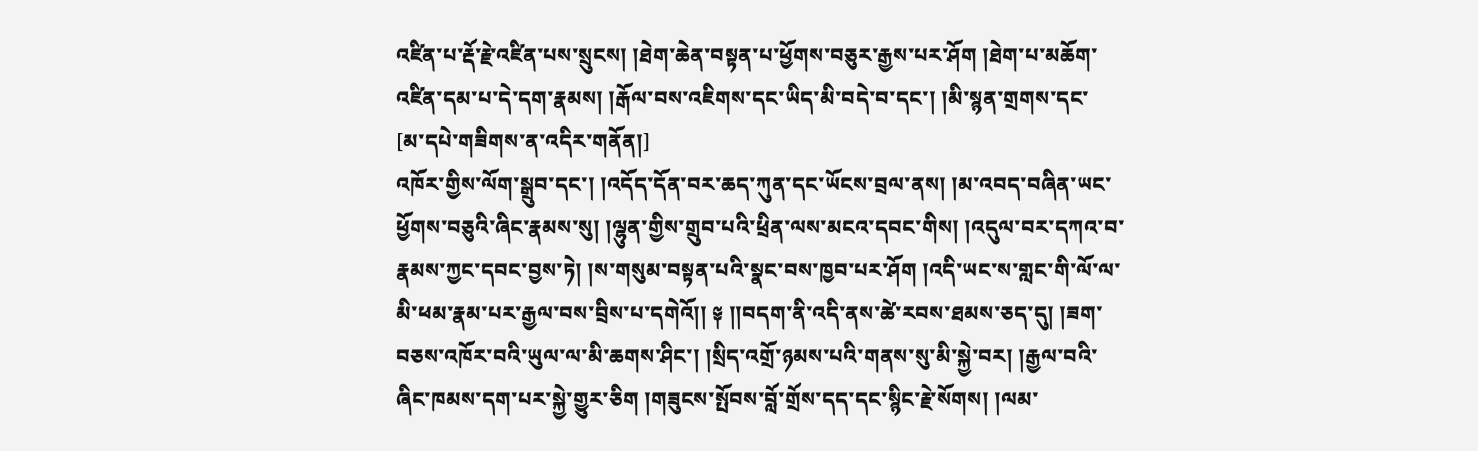འཛིན་པ་རྡོ་རྗེ་འཛིན་པས་སྲུངས། །ཐེག་ཆེན་བསྟན་པ་ཕྱོགས་བཅུར་རྒྱས་པར་ཤོག །ཐེག་པ་མཆོག་འཛིན་དམ་པ་དེ་དག་རྣམས། །རྒོལ་བས་འཇིགས་དང་ཡིད་མི་བདེ་བ་དང་། །མི་སྙན་གྲགས་དང་
[མ་དཔེ་གཟིགས་ན་འདིར་གནོན།]
འཁོར་གྱིས་ལོག་སྒྲུབ་དང་། །འདོད་དོན་བར་ཆད་ཀུན་དང་ཡོངས་བྲལ་ནས། །མ་འབད་བཞིན་ཡང་ཕྱོགས་བཅུའི་ཞིང་རྣམས་སུ། །ལྷུན་གྱིས་གྲུབ་པའི་ཕྲིན་ལས་མངའ་དབང་གིས། །འདུལ་བར་དཀའ་བ་རྣམས་ཀྱང་དབང་བྱས་ཏེ། །ས་གསུམ་བསྟན་པའི་སྣང་བས་ཁྱབ་པར་ཤོག །འདི་ཡང་ས་གླང་གི་ལོ་ལ་མི་ཕམ་རྣམ་པར་རྒྱལ་བས་བྲིས་པ་དགེའོ།། ༈ །།བདག་ནི་འདི་ནས་ཚེ་རབས་ཐམས་ཅད་དུ། །ཟག་བཅས་འཁོར་བའི་ཡུལ་ལ་མི་ཆགས་ཤིང་། །སྲིད་འགྲོ་ཉམས་པའི་གནས་སུ་མི་སྐྱེ་བར། །རྒྱལ་བའི་ཞིང་ཁམས་དག་པར་སྐྱེ་གྱུར་ཅིག །གཟུངས་སྤོབས་བློ་གྲོས་དད་དང་སྙིང་རྗེ་སོགས། །ལམ་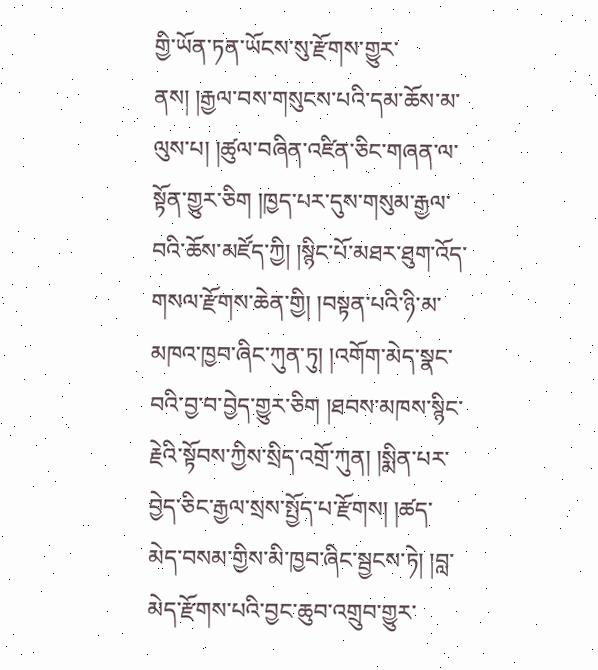གྱི་ཡོན་ཏན་ཡོངས་སུ་རྫོགས་གྱུར་ནས། །རྒྱལ་བས་གསུངས་པའི་དམ་ཆོས་མ་ལུས་པ། །ཚུལ་བཞིན་འཛིན་ཅིང་གཞན་ལ་སྟོན་གྱུར་ཅིག །ཁྱད་པར་དུས་གསུམ་རྒྱལ་བའི་ཆོས་མཛོད་ཀྱི། །སྙིང་པོ་མཐར་ཐུག་འོད་གསལ་རྫོགས་ཆེན་གྱི། །བསྟན་པའི་ཉི་མ་མཁའ་ཁྱབ་ཞིང་ཀུན་ཏུ། །འགོག་མེད་སྣང་བའི་བྱ་བ་བྱེད་གྱུར་ཅིག །ཐབས་མཁས་སྙིང་རྗེའི་སྟོབས་ཀྱིས་སྲིད་འགྲོ་ཀུན། །སྨིན་པར་བྱེད་ཅིང་རྒྱལ་སྲས་སྤྱོད་པ་རྫོགས། །ཚད་མེད་བསམ་གྱིས་མི་ཁྱབ་ཞིང་སྦྱངས་ཏེ། །བླ་མེད་རྫོགས་པའི་བྱང་ཆུབ་འགྲུབ་གྱུར་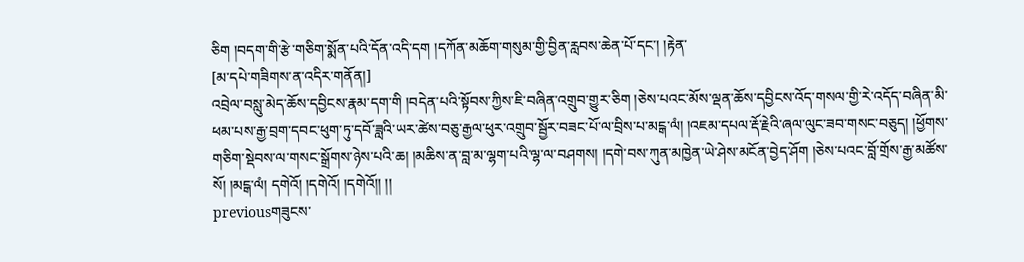ཅིག །བདག་གི་རྩེ་གཅིག་སྨོན་པའི་དོན་འདི་དག །དཀོན་མཆོག་གསུམ་གྱི་བྱིན་རླབས་ཆེན་པོ་དང་། །རྟེན་
[མ་དཔེ་གཟིགས་ན་འདིར་གནོན།]
འབྲེལ་བསླུ་མེད་ཆོས་དབྱིངས་རྣམ་དག་གི །བདེན་པའི་སྟོབས་ཀྱིས་ཇི་བཞིན་འགྲུབ་གྱུར་ཅིག །ཅེས་པའང་མོས་ལྡན་ཆོས་དབྱིངས་འོད་གསལ་གྱི་རེ་འདོད་བཞིན་མི་ཕམ་པས་རྒྱ་བྲག་དབང་ཕུག་ཏུ་དབོ་ཟླའི་ཡར་ཚེས་བཅུ་རྒྱལ་ཕུར་འགྲུབ་སྦྱོར་བཟང་པོ་ལ་བྲིས་པ་མངྒ་ལཾ། །འཇམ་དཔལ་རྡོ་རྗེའི་ཞལ་ལུང་ཟབ་གསང་བཅུད། །ཕྱོགས་གཅིག་སྡེབས་ལ་གསང་སྒྲོགས་ཉེས་པའི་ཆ། །མཆིས་ན་བླ་མ་ལྷག་པའི་ལྷ་ལ་བཤགས། །དགེ་བས་ཀུན་མཁྱེན་ཡེ་ཤེས་མངོན་བྱེད་ཤོག །ཅེས་པའང་བློ་གྲོས་རྒྱ་མཚོས་སོ། །མངྒ་ལཾ། དགེའོ། །དགེའོ། །དགེའོ།། །།
previousགཟུངས་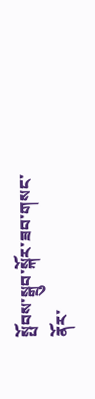སྤོབས་སྒྲུབ་སྐོར་ཟབ་གསང་ནོར་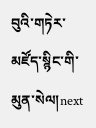བུའི་གཏེར་མཛོད་སྙིང་གི་མུན་སེལ།next